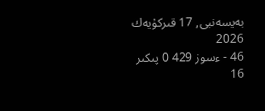بەيسەنبى, 17 قىركۇيەك 2026
46 - ءسوز 429 0 پىكىر 16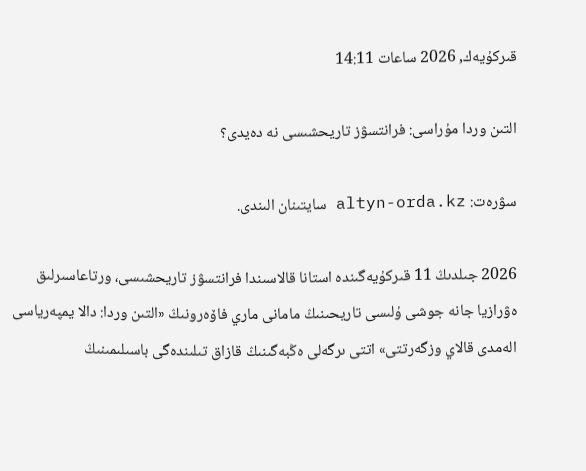قىركۇيەك, 2026 ساعات 14:11

التىن وردا مۇراسى: فرانتسۋز تاريحشىسى نە دەيدى؟

سۋرەت: altyn-orda.kz سايتىنان الىندى.

2026 جىلدىڭ 11 قىركۇيەگىندە استانا قالاسىندا فرانتسۋز تاريحشىسى، ورتاعاسىرلىق ەۋرازيا جانە جوشى ۇلىسى تاريحىنىڭ مامانى ماري فاۆەرونىڭ «التىن وردا: دالا يمپەرياسى الەمدى قالاي وزگەرتتى» اتتى ىرگەلى ەڭبەگىنىڭ قازاق تىلىندەگى باسىلىمىنىڭ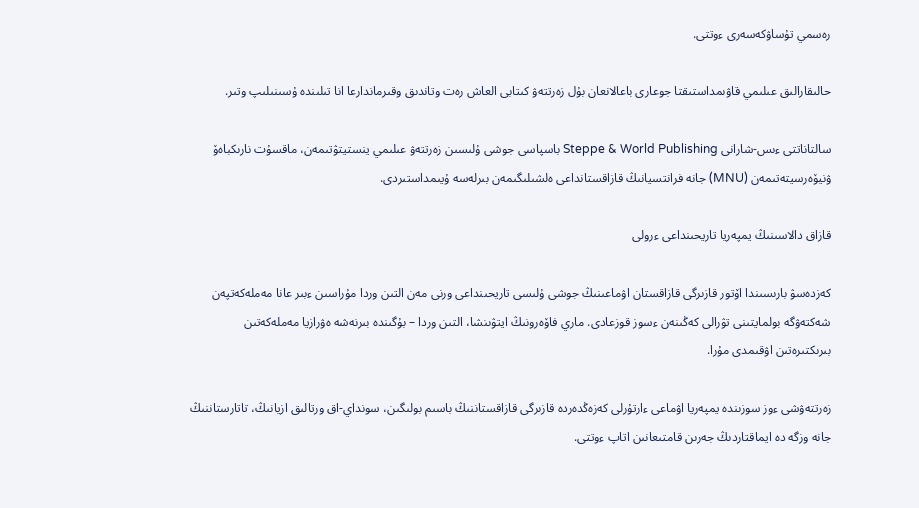رەسمي تۇساۋكەسەرى ءوتتى.

حالىقارالىق عىلىمي قاۋىمداستىقتا جوعارى باعالانعان بۇل زەرتتەۋ كىتابى العاش رەت وتاندىق وقىرماندارعا انا تىلىندە ۇسىنىلىپ وتىر.

سالتاناتتى ءىس-شارانى Steppe & World Publishing باسپاسى جوشى ۇلىسىن زەرتتەۋ عىلىمي ينستيتۋتىمەن، ماقسۇت نارىكباەۆ ۋنيۆەرسيتەتىمەن (MNU) جانە فرانتسيانىڭ قازاقستانداعى ەلشىلىگىمەن بىرلەسە ۇيىمداستىردى.

قازاق دالاسىنىڭ يمپەريا تاريحىنداعى ءرولى

كەزدەسۋ بارىسىندا اۆتور قازىرگى قازاقستان اۋماعىنىڭ جوشى ۇلىسى تاريحىنداعى ورنى مەن التىن وردا مۇراسىن ءبىر عانا مەملەكەتپەن شەكتەۋگە بولمايتىنى تۋرالى كەڭىنەن ءسوز قوزعادى. ماري فاۆەرونىڭ ايتۋىنشا، التىن وردا – بۇگىندە بىرنەشە ەۋرازيا مەملەكەتىن بىرىكتىرەتىن اۋقىمدى مۇرا.

زەرتتەۋشى ءوز سوزىندە يمپەريا اۋماعى ءارتۇرلى كەزەڭدەردە قازىرگى قازاقستاننىڭ باسىم بولىگىن، سونداي-اق ورتالىق ازيانىڭ، تاتارستاننىڭ جانە وزگە دە ايماقتاردىڭ جەرىن قامتىعانىن اتاپ ءوتتى.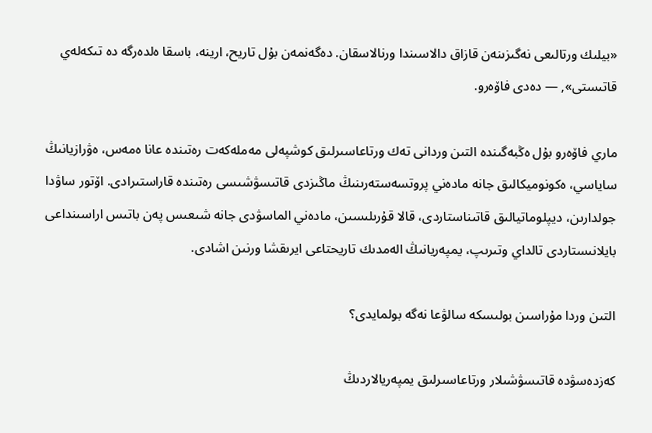«بيلىك ورتالىعى نەگىزىنەن قازاق دالاسىندا ورنالاسقان. دەگەنمەن بۇل تاريح، ارينە، باسقا ەلدەرگە دە تىكەلەي قاتىستى», — دەدى فاۆەرو.

ماري فاۆەرو بۇل ەڭبەگىندە التىن وردانى تەك ورتاعاسىرلىق كوشپەلى مەملەكەت رەتىندە عانا ەمەس، ەۋرازيانىڭ ساياسي، ەكونوميكالىق جانە مادەني پروتسەستەرىنىڭ ماڭىزدى قاتىسۋشىسى رەتىندە قاراستىرادى. اۆتور ساۋدا جولدارىن، ديپلوماتيالىق قاتىناستاردى، قالا قۇرىلىسىن، مادەني الماسۋدى جانە شىعىس پەن باتىس اراسىنداعى بايلانىستاردى تالداي وتىرىپ، يمپەريانىڭ الەمدىك تاريحتاعى ايرىقشا ورنىن اشادى.

التىن وردا مۇراسىن بولىسكە سالۋعا نەگە بولمايدى؟

كەزدەسۋدە قاتىسۋشىلار ورتاعاسىرلىق يمپەريالاردىڭ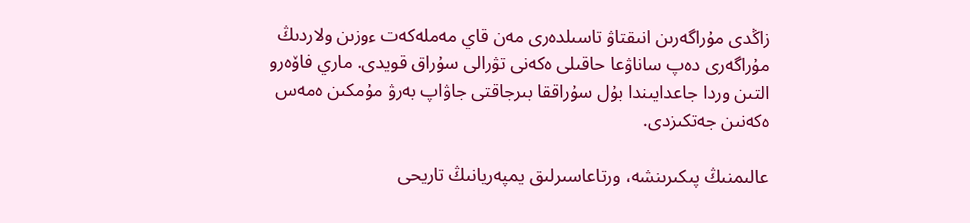زاڭدى مۇراگەرىن انىقتاۋ تاسىلدەرى مەن قاي مەملەكەت ءوزىن ولاردىڭ مۇراگەرى دەپ ساناۋعا حاقىلى ەكەنى تۋرالى سۇراق قويدى. ماري فاۆەرو التىن وردا جاعدايىندا بۇل سۇراققا بىرجاقتى جاۋاپ بەرۋ مۇمكىن ەمەس ەكەنىن جەتكىزدى.

عالىمنىڭ پىكىرىنشە، ورتاعاسىرلىق يمپەريانىڭ تاريحى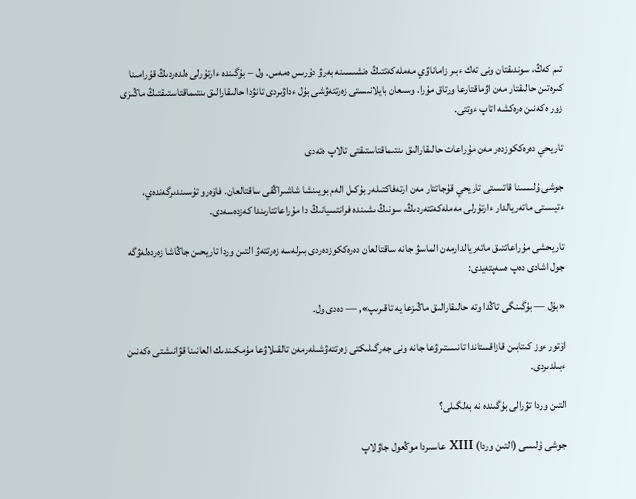تىم كەڭ، سوندىقتان ونى تەك ءبىر زاماناۋي مەملەكەتتىڭ ەنشىسىنە بەرۋ دۇرىس ەمەس. ول – بۇگىندە ءارتۇرلى ەلدەردىڭ قۇرامىنا كىرەتىن حالىقتار مەن اۋماقتارعا ورتاق مۇرا. وسىعان بايلانىستى زەرتتەۋشى بۇل ءداۋىردى تانۋدا حالىقارالىق ىنتىماقتاستىقتىڭ ماڭىزى زور ەكەنىن ەرەكشە اتاپ ءوتتى.

تاريحي دەرەككوزدەر مەن مۇراعات حالىقارالىق ىنتىماقتاستىقتى تالاپ ەتەدى

جوشى ۇلىسىنا قاتىستى تاريحي قۇجاتتار مەن ارتەفاكتىلەر بۇكىل الەم بويىنشا شاشىراڭقى ساقتالعان. فاۆەرو تۇسىندىرگەندەي، ءتيىستى ماتەريالدار ءارتۇرلى مەملەكەتتەردىڭ، سونىڭ ىشىندە فرانتسيانىڭ دا مۇراعاتتارىندا كەزدەسەدى.

تاريحشى مۇراعاتتىق ماتەريالدارمەن الماسۋ جانە ساقتالعان دەرەككوزدەردى بىرلەسە زەرتتەۋ التىن وردا تاريحىن جاڭاشا زەردەلەۋگە جول اشادى دەپ ەسەپتەيدى:

«بۇل — بۇگىنگى تاڭدا وتە حالىقارالىق ماڭىزعا يە تاقىرىپ», — دەدى ول.

اۆتور ءوز كىتابىن قازاقستاندا تانىستىرۋعا جانە ونى جەرگىلىكتى زەرتتەۋشىلەرمەن تالقىلاۋعا مۇمكىندىك العانىنا قۋانىشتى ەكەنىن ءبىلدىردى.

التىن وردا تۋرالى بۇگىندە نە بەلگىلى؟

جوشى ۇلىسى (التىن وردا) XIII عاسىردا موڭعول جاۋلاپ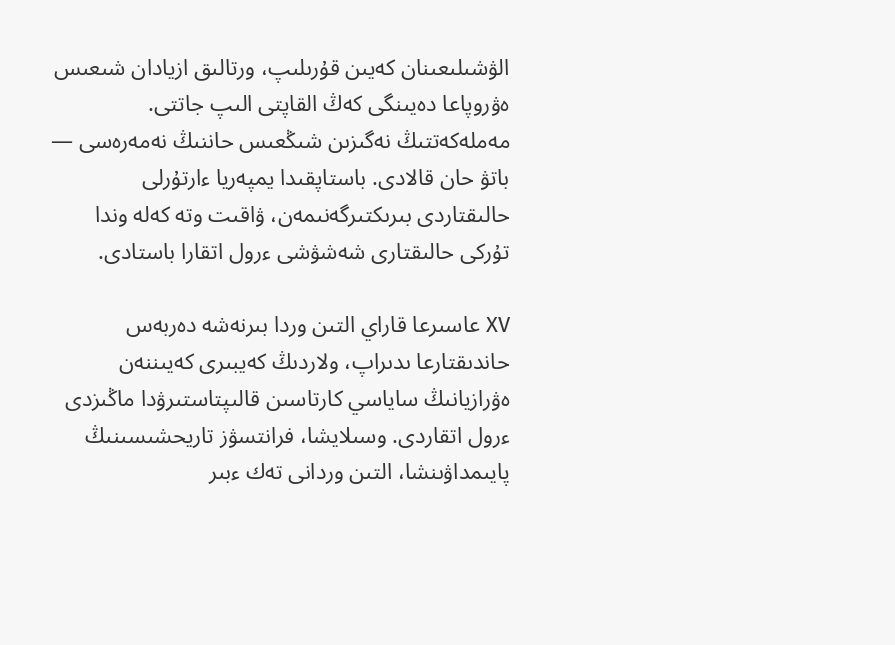الۋشىلىعىنان كەيىن قۇرىلىپ، ورتالىق ازيادان شىعىس ەۋروپاعا دەيىنگى كەڭ القاپتى الىپ جاتتى. مەملەكەتتىڭ نەگىزىن شىڭعىس حاننىڭ نەمەرەسى — باتۋ حان قالادى. باستاپقىدا يمپەريا ءارتۇرلى حالىقتاردى بىرىكتىرگەنىمەن، ۋاقىت وتە كەلە وندا تۇركى حالىقتارى شەشۋشى ءرول اتقارا باستادى.

XV عاسىرعا قاراي التىن وردا بىرنەشە دەربەس حاندىقتارعا ىدىراپ، ولاردىڭ كەيبىرى كەيىننەن ەۋرازيانىڭ ساياسي كارتاسىن قالىپتاستىرۋدا ماڭىزدى ءرول اتقاردى. وسىلايشا، فرانتسۋز تاريحشىسىنىڭ پايىمداۋىنشا، التىن وردانى تەك ءبىر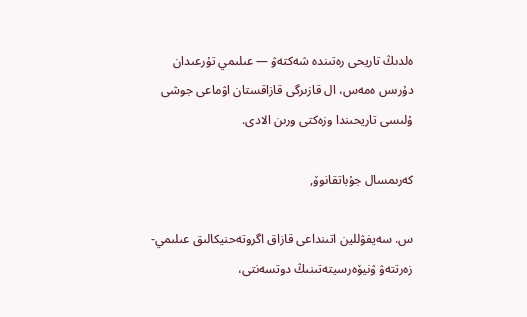ەلدىڭ تاريحى رەتىندە شەكتەۋ — عىلىمي تۇرعىدان دۇرىس ەمەس، ال قازىرگى قازاقستان اۋماعى جوشى ۇلىسى تاريحىندا وزەكتى ورىن الادى.

كەرىمسال جۇباتقانوۆ,

س. سەيفۋللين اتىنداعى قازاق اگروتەحنيكالىق عىلىمي-زەرتتەۋ ۋنيۆەرسيتەتىنىڭ دوتسەنتى،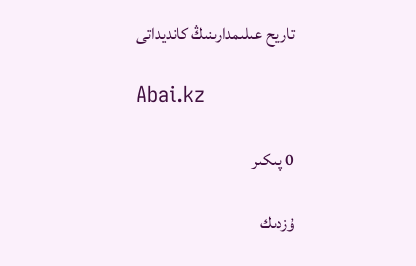تاريح عىلىمدارىنىڭ كانديداتى

Abai.kz

0 پىكىر

ۇزدىك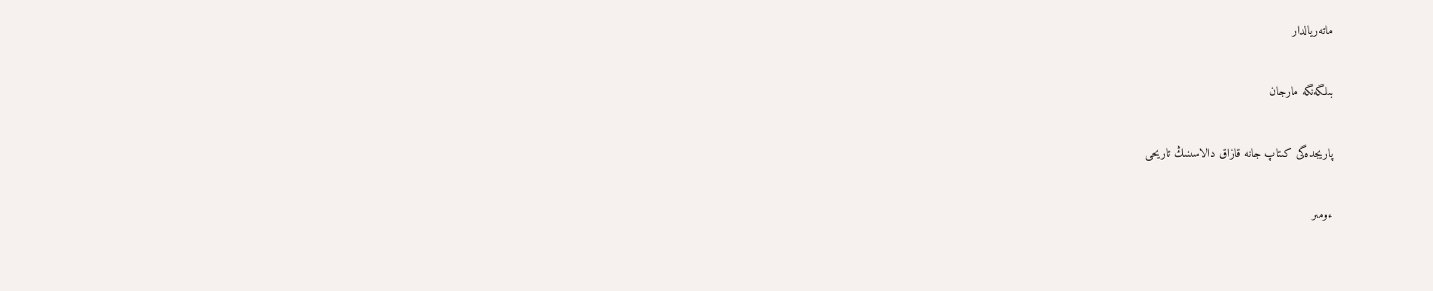ماتەريالدار

بىلگەنگە مارجان

پاريجدەگى كىتاپ جانە قازاق دالاسىنىڭ تاريحى

ءومىر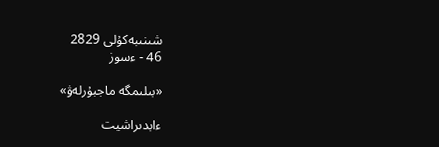شىنىبەكۇلى 2829
46 - ءسوز

«بىلىمگە ماجبۇرلەۋ»

ءابدىراشيت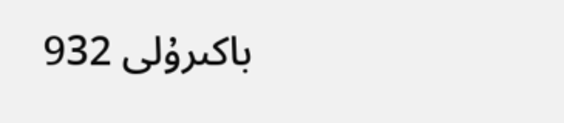باكىرۇلى 932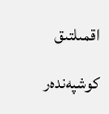اقمىلتىق

كوشپەندەر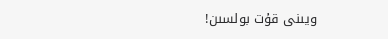ويىنى قۇت بولسىن!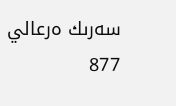سەرىك ەرعالي 877